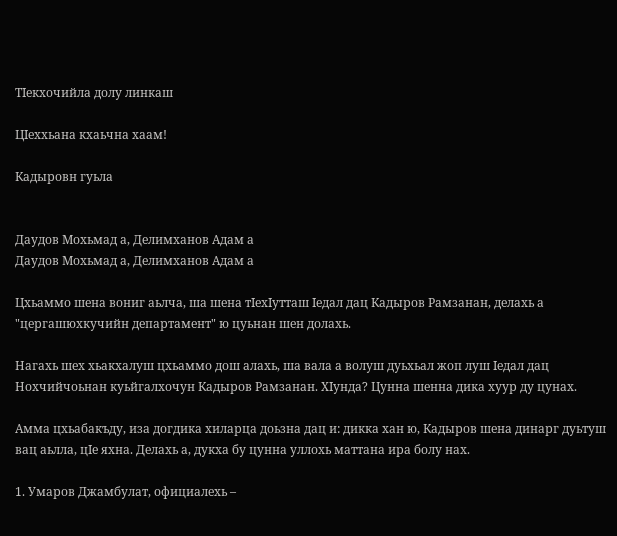ТIекхочийла долу линкаш

ЦIеххьана кхаьчна хаам!

Кадыровн гуьла


Даудов Мохьмад а, Делимханов Адам а
Даудов Мохьмад а, Делимханов Адам а

Цхьаммо шена вониг аьлча, ша шена тIехIутташ Iедал дац Кадыров Рамзанан, делахь а "цергашюхкучийн департамент" ю цуьнан шен долахь.

Нагахь шех хьакхалуш цхьаммо дош алахь, ша вала а волуш дуьхьал жоп луш Iедал дац Нохчийчоьнан куьйгалхочун Кадыров Рамзанан. ХIунда? Цунна шенна дика хуур ду цунах.

Амма цхьабакъду, иза догдика хиларца доьзна дац и: дикка хан ю, Кадыров шена динарг дуьтуш вац аьлла, цIе яхна. Делахь а, дукха бу цунна уллохь маттана ира болу нах.

1. Умаров Джамбулат, официалехь –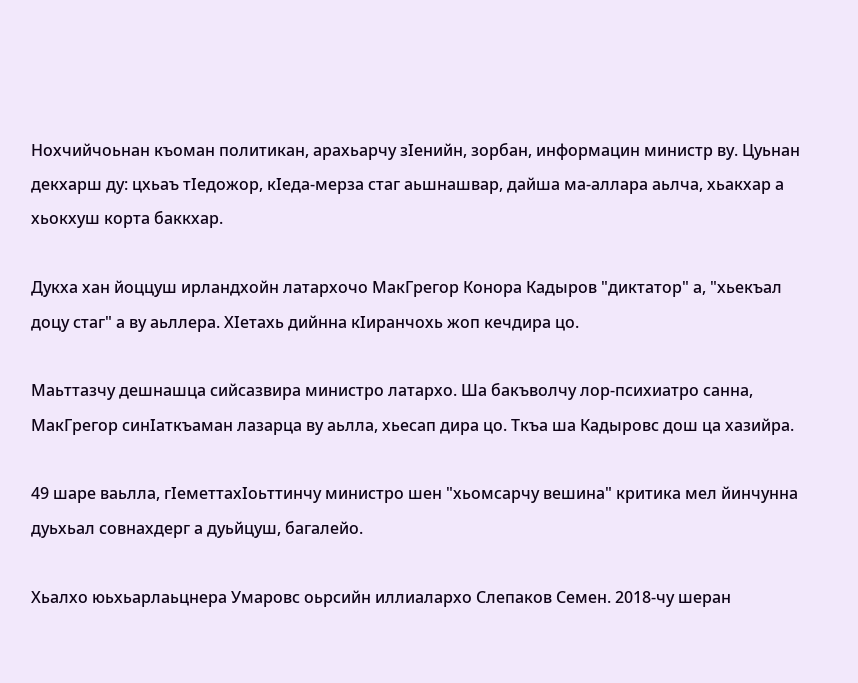Нохчийчоьнан къоман политикан, арахьарчу зIенийн, зорбан, информацин министр ву. Цуьнан декхарш ду: цхьаъ тIедожор, кIеда-мерза стаг аьшнашвар, дайша ма-аллара аьлча, хьакхар а хьокхуш корта баккхар.

Дукха хан йоццуш ирландхойн латархочо МакГрегор Конора Кадыров "диктатор" а, "хьекъал доцу стаг" а ву аьллера. ХIетахь дийнна кIиранчохь жоп кечдира цо.

Маьттазчу дешнашца сийсазвира министро латархо. Ша бакъволчу лор-психиатро санна, МакГрегор синIаткъаман лазарца ву аьлла, хьесап дира цо. Ткъа ша Кадыровс дош ца хазийра.

49 шаре ваьлла, гIеметтахIоьттинчу министро шен "хьомсарчу вешина" критика мел йинчунна дуьхьал совнахдерг а дуьйцуш, багалейо.

Хьалхо юьхьарлаьцнера Умаровс оьрсийн иллиалархо Слепаков Семен. 2018-чу шеран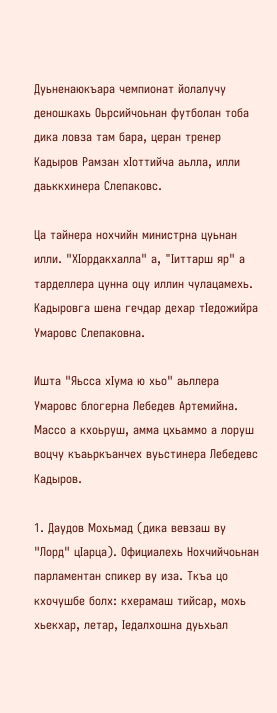Дуьненаюкъара чемпионат йолалучу деношкахь Оьрсийчоьнан футболан тоба дика ловза там бара, церан тренер Кадыров Рамзан хIоттийча аьлла, илли даьккхинера Слепаковс.

Ца тайнера нохчийн министрна цуьнан илли. "ХIордакхалла" а, "Iиттарш яр" а тарделлера цунна оцу иллин чулацамехь. Кадыровга шена гечдар дехар тIедожийра Умаровс Слепаковна.

Ишта "Яьсса хIума ю хьо" аьллера Умаровс блогерна Лебедев Артемийна. Массо а кхоьруш, амма цхьаммо а лоруш воцчу къаьркъанчех вуьстинера Лебедевс Кадыров.

1. Даудов Мохьмад (дика вевзаш ву "Лорд" цIарца). Официалехь Нохчийчоьнан парламентан спикер ву иза. Ткъа цо кхочушбе болх: кхерамаш тийсар, мохь хьекхар, летар, Iедалхошна дуьхьал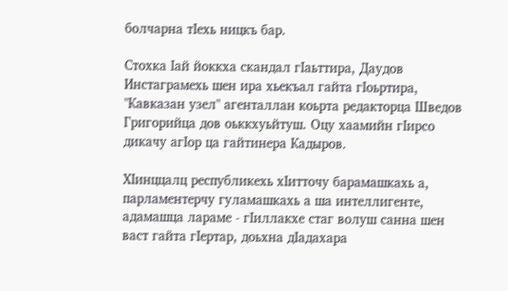болчарна тIехь ницкъ бар.

Стохка Iай йоккха скандал гIаьттира, Даудов Инстаграмехь шен ира хьекъал гайта гIоьртира, "Кавказан узел" агенталлан коьрта редакторца Шведов Григорийца дов оьккхуьйтуш. Оцу хаамийн гIирсо дикачу агIор ца гайтинера Кадыров.

ХIинццалц республикехь хIитточу барамашкахь а, парламентерчу гуламашкахь а ша интеллигенте, адамашца лараме - гIиллакхе стаг волуш санна шен васт гайта гIертар, доьхна дIадахара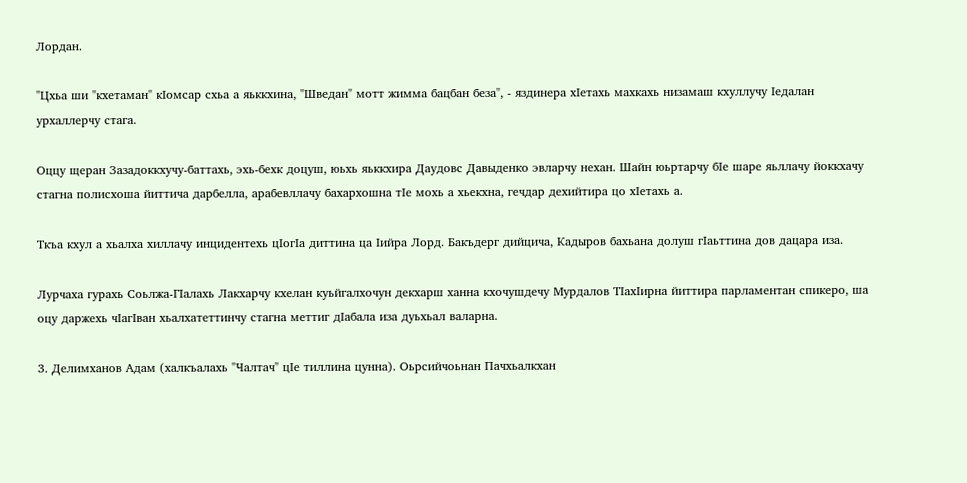Лордан.

"Цхьа ши "кхетаман" кIомсар схьа а яьккхина, "Шведан" мотт жимма бацбан беза", - яздинера хIетахь махкахь низамаш кхуллучу Iедалан урхаллерчу стага.

Оццу щеран Зазадоккхучу-баттахь, эхь-бехк доцуш, юьхь яьккхира Даудовс Давыденко эвларчу нехан. Шайн юьртарчу бIе шаре яьллачу йоккхачу стагна полисхоша йиттича дарбелла, арабевллачу бахархошна тIе мохь а хьекхна, гечдар дехийтира цо хIетахь а.

Ткъа кхул а хьалха хиллачу инцидентехь цIогIа диттина ца Iийра Лорд. Бакъдерг дийцича, Кадыров бахьана долуш гIаьттина дов дацара иза.

Лурчаха гурахь Соьлжа-ГIалахь Лакхарчу кхелан куьйгалхочун декхарш ханна кхочушдечу Мурдалов ТIахIирна йиттира парламентан спикеро, ша оцу даржехь чIагIван хьалхатеттинчу стагна меттиг дIабала иза дуьхьал валарна.

3. Делимханов Адам (халкъалахь "Чалтач" цIе тиллина цунна). Оьрсийчоьнан Пачхьалкхан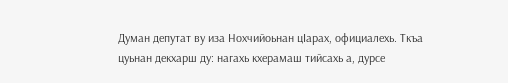Думан депутат ву иза Нохчийоьнан цIарах, официалехь. Ткъа цуьнан декхарш ду: нагахь кхерамаш тийсахь а, дурсе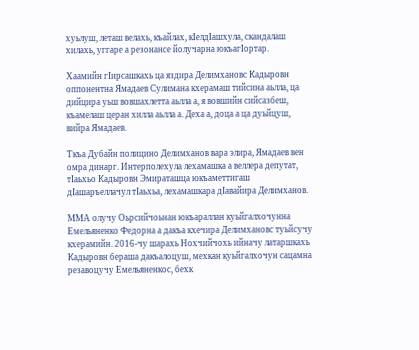хуьлуш, леташ велахь, къайлах, кIелдIашхула, скандалаш хилахь, уггаре а резонансе йолучарна юкъагIортар.

Хаамийн гIирсашкахь ца яздира Делимхановс Кадыровн оппонентна Ямадаев Сулимана кхерамаш тийсина аьлла, ца дийцира уьш вовшахлетта аьлла а, я вовшийн сийсазбеш, къамелаш церан хилла аьлла а. Деха а, доца а ца дуьйцуш, вийра Ямадаев.

Ткъа Дубайн полицино Делимханов вара элира, Ямадаев вен омра динарг. Интерполехула лехамашка а веллера депутат, тIаьхьо Кадыровн Эмираташца юкъаметтигаш дIашаръеллачул тIаьхьа, лехамашкара дIавайира Делимханов.

ММА олучу Оьрсийчоьнан юкъараллан куьйгалхочунна Емельяненко Федорна а дакъа кхечира Делимхановс туьйсучу кхерамийн. 2016-чу шарахь Нохчийчохь ийначу латаршкахь Кадыровн бераша дакъалоцуш, мехкан куьйгалхочун сацамна резавоцучу Емельяненкос, бехк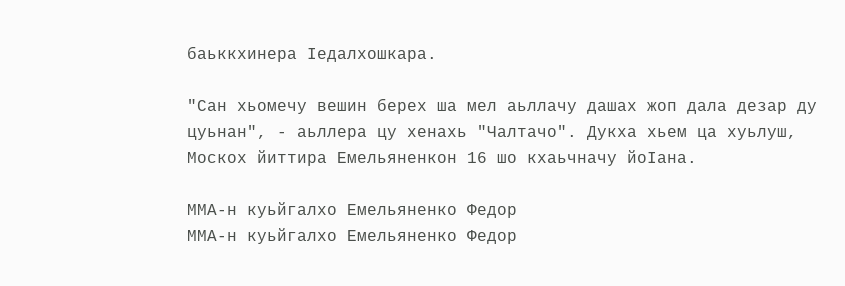баьккхинера Iедалхошкара.

"Сан хьомечу вешин берех ша мел аьллачу дашах жоп дала дезар ду цуьнан", - аьллера цу хенахь "Чалтачо". Дукха хьем ца хуьлуш, Москох йиттира Емельяненкон 16 шо кхаьчначу йоIана.

ММА-н куьйгалхо Емельяненко Федор
ММА-н куьйгалхо Емельяненко Федор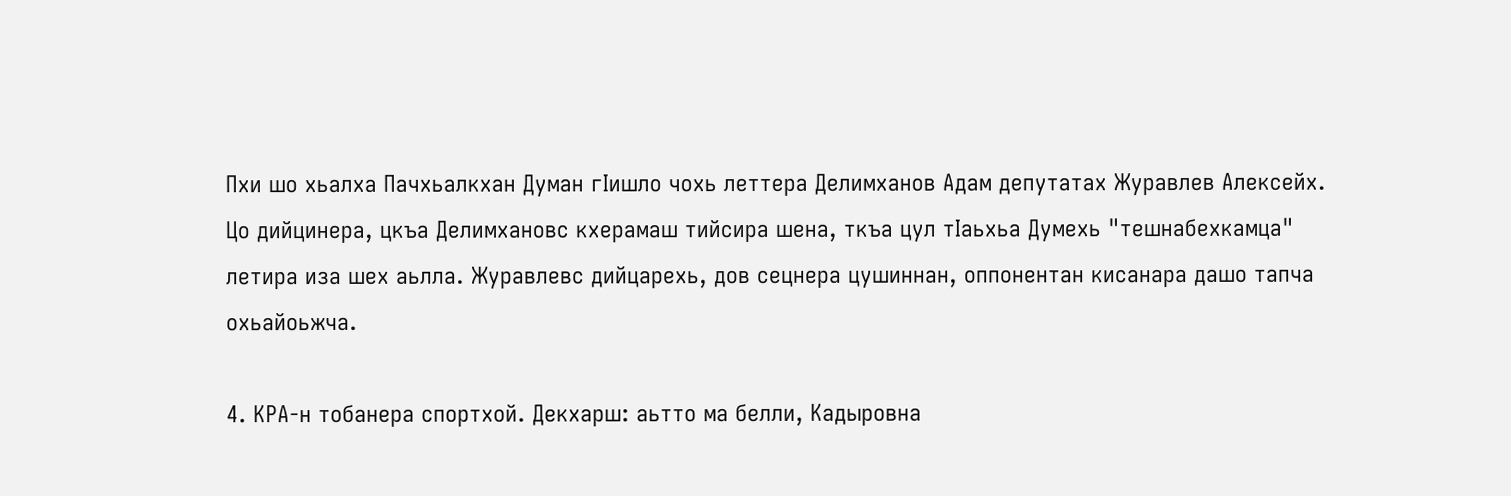Пхи шо хьалха Пачхьалкхан Думан гIишло чохь леттера Делимханов Адам депутатах Журавлев Алексейх. Цо дийцинера, цкъа Делимхановс кхерамаш тийсира шена, ткъа цул тIаьхьа Думехь "тешнабехкамца" летира иза шех аьлла. Журавлевс дийцарехь, дов сецнера цушиннан, оппонентан кисанара дашо тапча охьайоьжча.

4. КРА-н тобанера спортхой. Декхарш: аьтто ма белли, Кадыровна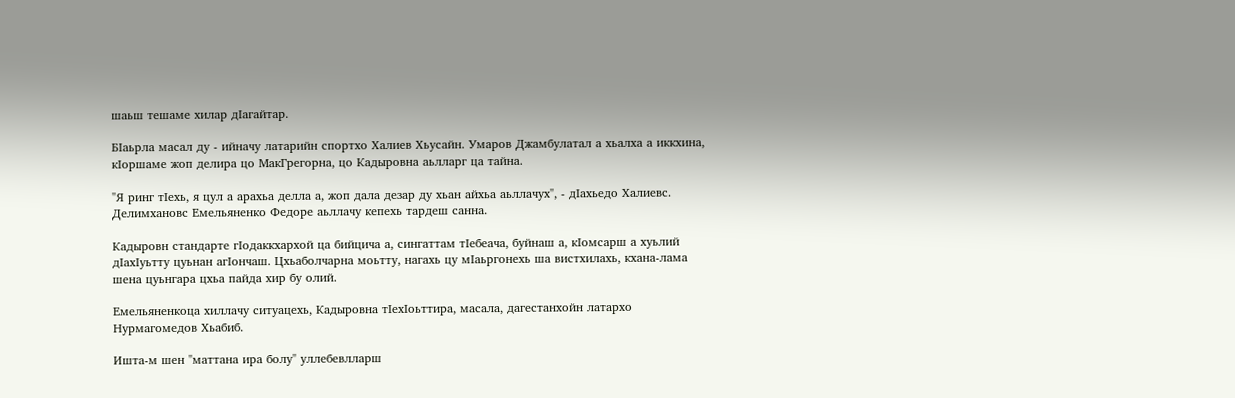шаьш тешаме хилар дIагайтар.

БIаьрла масал ду - ийначу латарийн спортхо Халиев Хьусайн. Умаров Джамбулатал а хьалха а иккхина, кIоршаме жоп делира цо МакГрегорна, цо Кадыровна аьлларг ца тайна.

"Я ринг тIехь, я цул а арахьа делла а, жоп дала дезар ду хьан айхьа аьллачух", - дIахьедо Халиевс. Делимхановс Емельяненко Федоре аьллачу кепехь тардеш санна.

Кадыровн стандарте гIодаккхархой ца бийцича а, сингаттам тIебеача, буйнаш а, кIомсарш а хуьлий дIахIуьтту цуьнан агIончаш. Цхьаболчарна моьтту, нагахь цу мIаьргонехь ша вистхилахь, кхана-лама шена цуьнгара цхьа пайда хир бу олий.

Емельяненкоца хиллачу ситуацехь, Кадыровна тIехIоьттира, масала, дагестанхойн латархо Нурмагомедов Хьабиб.

Ишта-м шен "маттана ира болу" уллебевлларш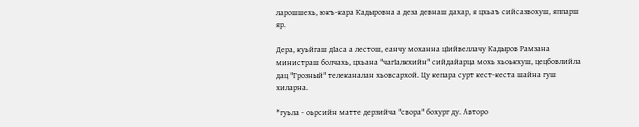ларошшехь, юкъ-кара Кадыровна а деза девнаш дахар, я цхьаъ сийсазвохуш, яппарш яр.

Дера, куьйгаш дIаса а лестош, еанчу моханна цIийвеллачу Кадыров Рамзана министраш болчахь, цхьана "чагIалкхийн" сийдайарца мохь хьоькхуш, цецбовлийла дац "Грозный" телеканалан хьовсархой. Цу кепара сурт кест-кеста шайна гуш хиларна.

*гуьла - оьрсийн матте дерзийча "свора" бохург ду. Авторо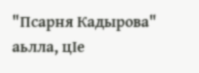"Псарня Кадырова" аьлла, цIе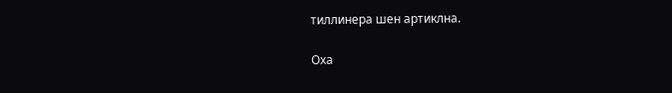тиллинера шен артиклна.

Оха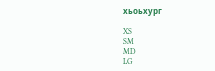хьоьхург

XS
SM
MD
LG